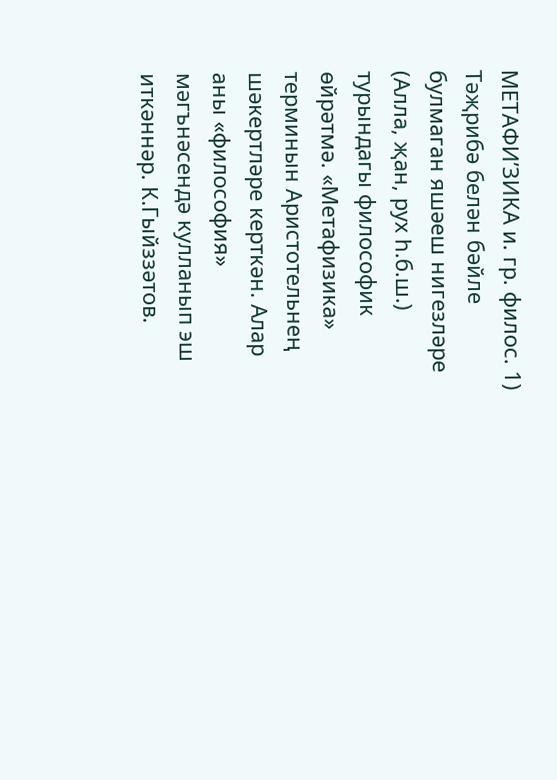МЕТАФИ’ЗИКА и. гр. филос. 1) Тәҗрибә белән бәйле булмаган яшәеш нигезләре (Алла, җан, рух һ.б.ш.) турындагы философик өйрәтмә. «Метафизика» терминын Аристотельнең шәкертләре керткән. Алар аны «философия» мәгънәсендә кулланып эш иткәннәр. К.Гыйззәтов.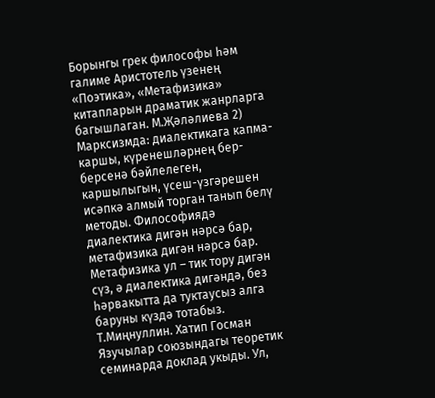Борынгы грек философы һәм галиме Аристотель үзенең «Поэтика», «Метафизика» китапларын драматик жанрларга багышлаган. М.Җәләлиева 2) Марксизмда: диалектикага капма-каршы, күренешләрнең бер-берсенә бәйлелеген, каршылыгын, үсеш-үзгәрешен исәпкә алмый торган танып белү методы. Философиядә диалектика дигән нәрсә бар, метафизика дигән нәрсә бар. Метафизика ул – тик тору дигән сүз, ә диалектика дигәндә, без һәрвакытта да туктаусыз алга баруны күздә тотабыз. Т.Миңнуллин. Хатип Госман Язучылар союзындагы теоретик семинарда доклад укыды. Ул,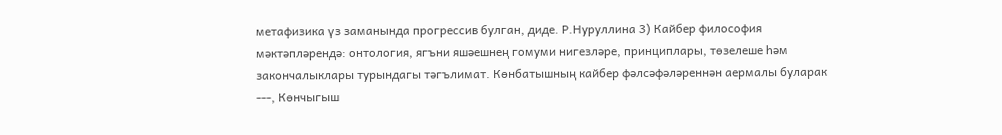метафизика үз заманында прогрессив булган, диде. Р.Нуруллина 3) Кайбер философия мәктәпләрендә: онтология, ягъни яшәешнең гомуми нигезләре, принциплары, төзелеше һәм закончалыклары турындагы тәгълимат. Көнбатышның кайбер фәлсәфәләреннән аермалы буларак ---, Көнчыгыш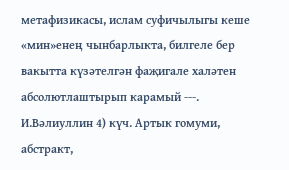метафизикасы, ислам суфичылыгы кеше «мин»енең чынбарлыкта, билгеле бер вакытта күзәтелгән фаҗигале халәтен абсолютлаштырып карамый ---. И.Вәлиуллин 4) күч. Артык гомуми, абстракт,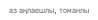аз аңлаешлы, томанлы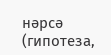нәрсә (гипотеза,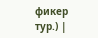фикер тур.) |